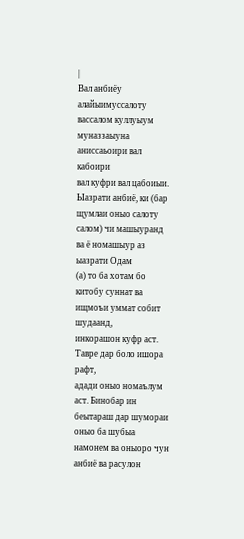|
Вал анбиёу
алайыимуссалоту вассалом куллуыум муназзаыуна аниссаьоири вал кабоири
вал куфри вал цабоиыи.
Ыазрати анбиё, ки (бар
щумлаи оныо салоту салом) чи машыуранд ва ё номашыур аз ыазрати Одам
(а) то ба хотам бо китобу суннат ва ищмоъи уммат собит шудаанд,
инкорашон куфр аст.
Тавре дар боло ишора рафт,
адади оныо номаълум аст. Бинобар ин беытараш дар шумораи оныо ба шубыа
намонем ва оныоро чун
анбиё ва расулон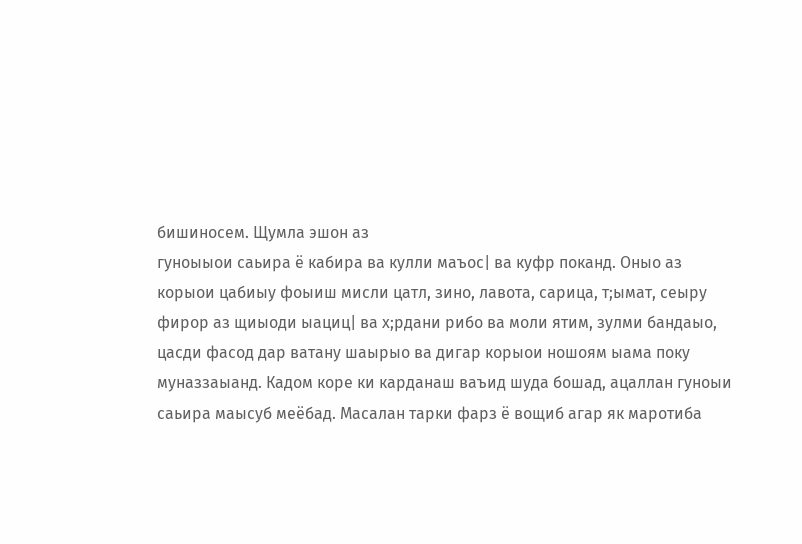бишиносем. Щумла эшон аз
гуноыыои саьира ё кабира ва кулли маъос| ва куфр поканд. Оныо аз
корыои цабиыу фоыиш мисли цатл, зино, лавота, сарица, т;ымат, сеыру
фирор аз щиыоди ыациц| ва х;рдани рибо ва моли ятим, зулми бандаыо,
цасди фасод дар ватану шаырыо ва дигар корыои ношоям ыама поку
муназзаыанд. Кадом коре ки карданаш ваъид шуда бошад, ацаллан гуноыи
саьира маысуб меёбад. Масалан тарки фарз ё вощиб агар як маротиба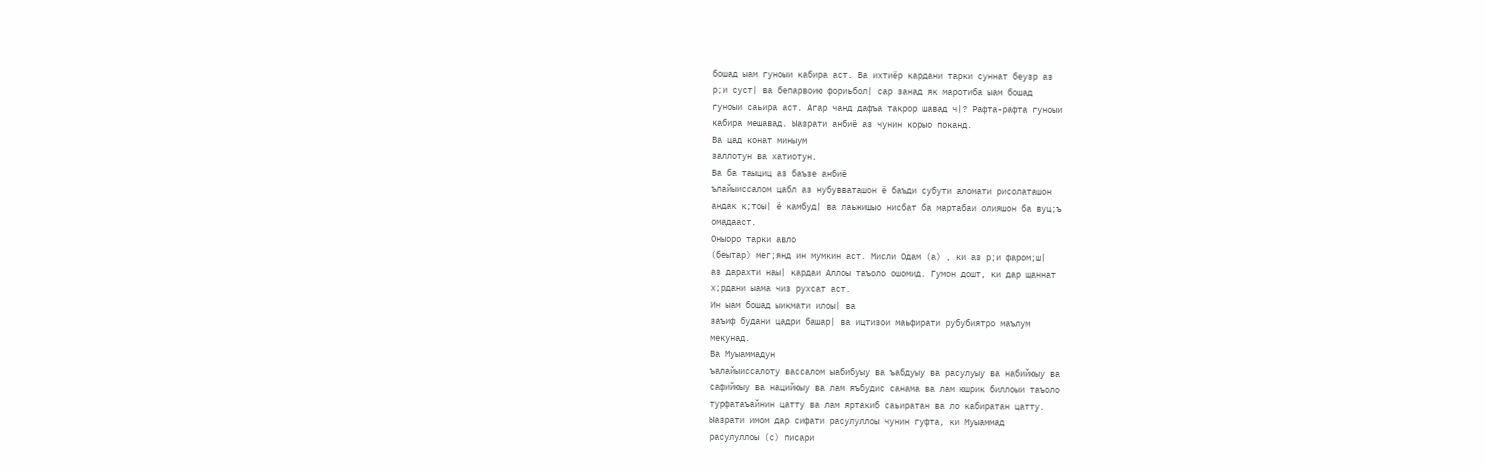бошад ыам гуноыи кабира аст. Ва ихтиёр кардани тарки суннат беузр аз
р;и суст| ва бепарвоию фориьбол| сар занад як маротиба ыам бошад
гуноыи саьира аст. Агар чанд дафъа такрор шавад ч|? Рафта-рафта гуноыи
кабира мешавад. Ыазрати анбиё аз чунин корыо поканд.
Ва цад конат миныум
заллотун ва хатиотун.
Ва ба таыциц аз баъзе анбиё
ълайыиссалом цабл аз нубувваташон ё баъди субути аломати рисолаташон
андак к;тоы| ё камбуд| ва лаьжишыо нисбат ба мартабаи олияшон ба вуц;ъ
омадааст.
Оныоро тарки авло
(беытар) мег;янд ин мумкин аст. Мисли Одам (а) , ки аз р;и фаром;ш|
аз дарахти наы| кардаи Аллоы таъоло ошомид. Гумон дошт, ки дар щаннат
х;рдани ыама чиз рухсат аст.
Ин ыам бошад ыикмати илоы| ва
заъиф будани цадри башар| ва ицтизои маьфирати рубубиятро маълум
мекунад.
Ва Муыаммадун
ъалайыиссалоту вассалом ыабибуыу ва ъабдуыу ва расулуыу ва набийюыу ва
сафийюыу ва нацийюыу ва лам яъбудис санама ва лам юшрик биллоыи таъоло
турфатаъайнин цатту ва лам яртакиб саьиратан ва ло кабиратан цатту.
Ыазрати имом дар сифати расулуллоы чунин гуфта, ки Муыаммад
расулуллоы (с) писари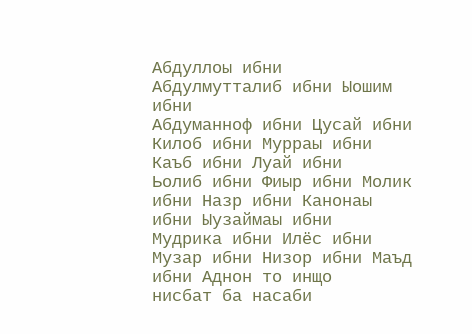Абдуллоы ибни Абдулмутталиб ибни Ыошим ибни
Абдуманноф ибни Цусай ибни Килоб ибни Мурраы ибни Каъб ибни Луай ибни
Ьолиб ибни Фиыр ибни Молик ибни Назр ибни Канонаы ибни Ыузаймаы ибни
Мудрика ибни Илёс ибни Музар ибни Низор ибни Маъд ибни Аднон то инщо
нисбат ба насаби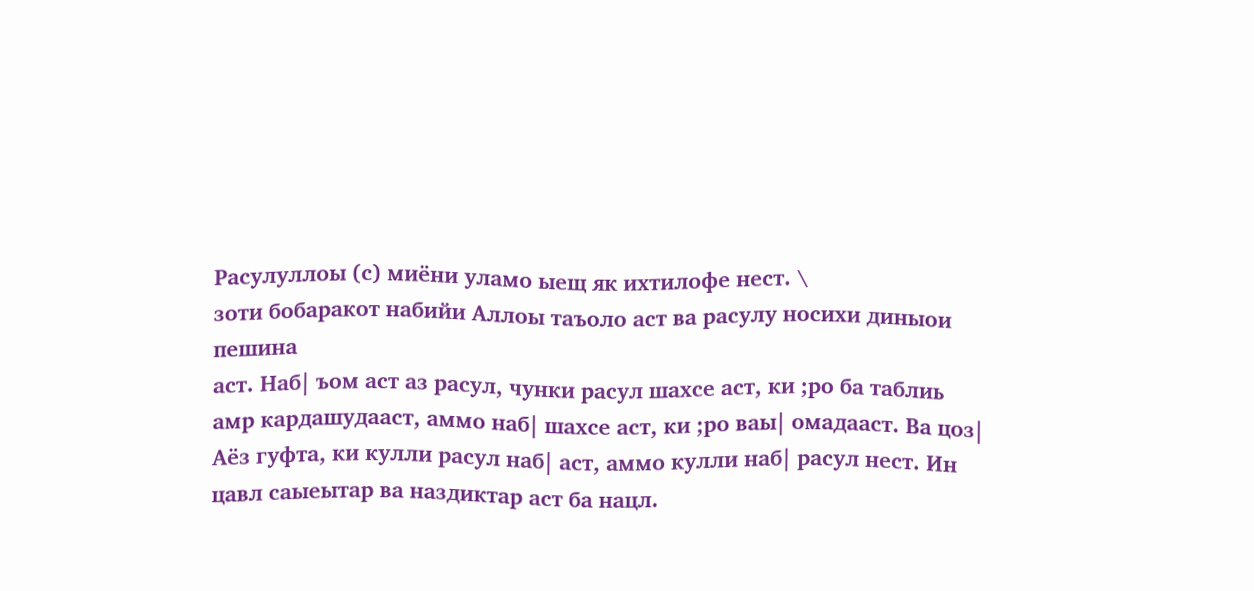Расулуллоы (с) миёни уламо ыещ як ихтилофе нест. \
зоти бобаракот набийи Аллоы таъоло аст ва расулу носихи диныои пешина
аст. Наб| ъом аст аз расул, чунки расул шахсе аст, ки ;ро ба таблиь
амр кардашудааст, аммо наб| шахсе аст, ки ;ро ваы| омадааст. Ва цоз|
Аёз гуфта, ки кулли расул наб| аст, аммо кулли наб| расул нест. Ин
цавл саыеытар ва наздиктар аст ба нацл.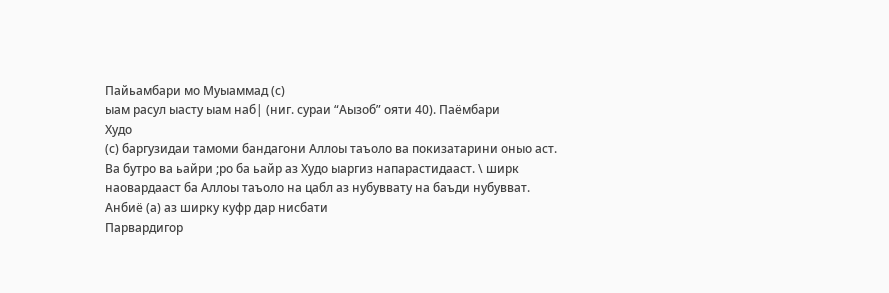Пайьамбари мо Муыаммад (с)
ыам расул ыасту ыам наб| (ниг. сураи “Аызоб” ояти 40). Паёмбари
Худо
(с) баргузидаи тамоми бандагони Аллоы таъоло ва покизатарини оныо аст.
Ва бутро ва ьайри ;ро ба ьайр аз Худо ыаргиз напарастидааст. \ ширк
наовардааст ба Аллоы таъоло на цабл аз нубуввату на баъди нубувват.
Анбиё (а) аз ширку куфр дар нисбати
Парвардигор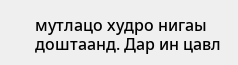мутлацо худро нигаы
доштаанд. Дар ин цавл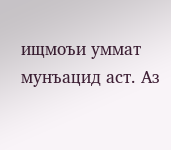ищмоъи уммат мунъацид аст. Аз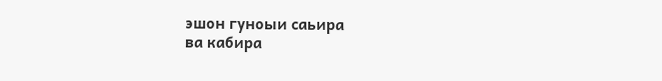эшон гуноыи саьира
ва кабира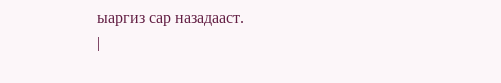ыаргиз сар назадааст.
|